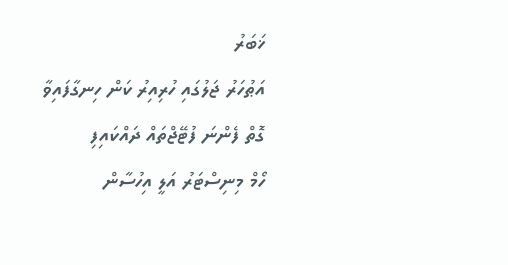ޚަބަރު
އަޠުހަރު ޖަލުގައި ހުރިއިރު ކަން ހިނގާފައިވާ ގޮތް ފެންނަ ފުޓޭޖްތައް ދައްކައިފި
ހޯމް މިނިސްޓަރު އަލީ އިހުސާން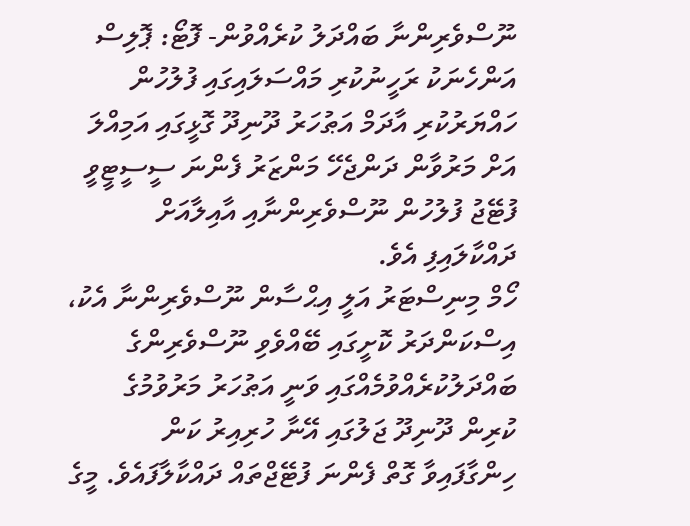ނޫސްވެރިންނާ ބައްދަލު ކުރެއްވުން- ފޮޓޯ: ޕޮލިސް
އަންހެނަކު ރަހީނުކުރި މައްސަލައިގައި ފުލުހުން ހައްޔަރުކުރި އާދަމް އަޠުހަރު ދޫނިދޫ ގޮޅީގައި އަމިއްލަ އަށް މަރުވާން ދަންޖެހޭ މަންޒަރު ފެންނަ ސީސީޓީވީ ފުޓޭޖު ފުލުހުން ނޫސްވެރިންނާއި އާއިލާއަށް ދައްކާލައިފި އެވެ.
ހޯމް މިނިސްޓަރު އަލީ އިޙްސާން ނޫސްވެރިންނާ އެކު، އިސްކަންދަރު ކޮށީގައި ބޭއްވެވި ނޫސްވެރިންގެ ބައްދަލުކުރެއްވުމެއްގައި ވަނީ އަޠުހަރު މަރުވުމުގެ ކުރިން ދޫނިދޫ ޖަލުގައި އޭނާ ހުރިއިރު ކަން ހިންގާފައިވާ ގޮތް ފެންނަ ފުޓޭޖްތައް ދައްކާލާފައެވެ. މީގެ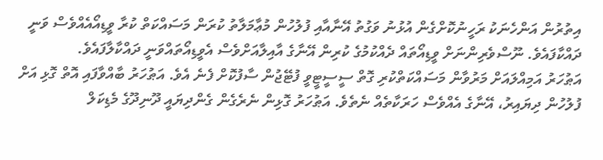އިތުރުން އަންހެނަކު ރަހީނުކޮށްގެން އުޅުނު ވަގުތު އޭނާއާއި ފުލުހުން މުޢާމަލާތު ކުރަން މަސައްކަތް ކުރާ ވީޑިއޯއެއްވެސް ވަނީ ދައްކާފައެވެ. ނޫސްވެރިންނަށް ވީޑިއޯތައް ދެއްކުމުގެ ކުރިން އޭނާގެ އާއިލާއަށްވެސް އެވީޑިއޯތައްވަނީ ދައްކާލާފައެވެ.
އަޠުހަރު އަމިއްލައަށް މަރުވާން މަސައްކަތްކުރި ގޮތް ސީސީޓީވީ ފުޓޭޖުން ސާފުކޮށް ފެނެ އެވެ. އަޠުހަރު ބާއްވާފައި އޮތް ގޮޅި އަށް ފުލުހުން ދިޔައިރު، އޭނާގެ އެއްވެސް ހަރަކާތެއް ނެތެވެ. އަޠުހަރު ގޮޅިން ނެރެގެން ގެންދިޔައީ ދޫނިދޫގެ މެޑިކަލް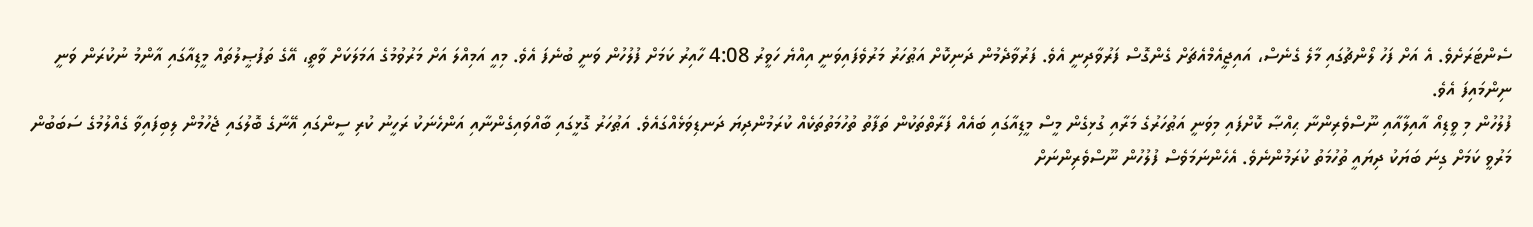ސެންޓަރަށެވެ. އެ އަށް ފަހު ލޯންޗުގައި މާލެ ގެނެސް، އައިޖީއެމްއެޗަށް ގެންގޮސް ފަރުވާދިނީ އެވެ. ފަރުވާދެމުން ދަނިކޮށް އަޠުހަރު މަރުވެފައިވަނީ އިއްޔެ ހަވީރު 4:08 ހާއިރު ކަމަށް ފުލުހުން ވަނީ ބުނެފަ އެވެ. މިއީ އަމިއްލަ އަށް މަރުވުމުގެ އަމަލަކަށް ވާތީ، އޭގެ ތަފުޞީލުތައް މީޑިއާގައި އާންމު ނުކުރަން ވަނީ ނިންމައިފަ އެވެ.
ފުލުހުން މި ވީޑިއޯ އާއިލާއާއި ނޫސްވެރިންނާ ޙިއްޞާ ކޮށްފައި މިވަނީ އަޠުހަރުގެ މަރާއި ގުޅިގެން މީސް މީޑިއާގައި ބައެއް ފަރާތްތަކުން ތަފާތު ތުހުމަތުތަކެއް ކުރަމުންދިޔަ ދަނޑިވަޅެއްގައެވެ. އަޠުހަރު ގޮޅީގައި ބާއްވައިގެންނާއި އަންހެނަކު ރަހީނު ކުރި ސީންގައި އޭނާގެ ބޮލުގައި ޖެހުމުން ލިބިފައިވާ ގެއްލުމުގެ ސަބަބުން މަރުވީ ކަމަށް ގިނަ ބަޔަކު ދިޔައީ ތުހުމަތު ކުރަމުންނެވެ. އެހެންނަމަވެސް ފުލުހުން ނޫސްވެރިންނަށް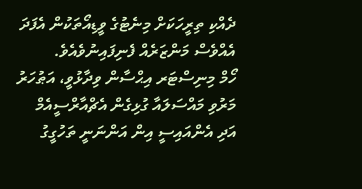ދެއްކި ތިރީހަކަށް މިނެޓުގެ ވީޑިއޯތަކުން އެފަދަ އެއްވެސް މަންޒަރެއް ފެނިފައިނުވެއެވެ.
ހޯމް މިނިސްޓަރ އިޙްސާން ވިދާޅުވީ، އަޠުހަރު މަރުވި މައްސަލައާ ގުޅިގެން އެޗްއާރްސީއެމް އަދި އެންއައިސީ އިން އަންނަނީ ތަހުގީގު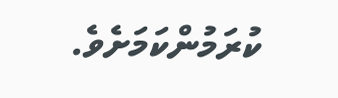ކުރަމުންކަމަށެވެ.